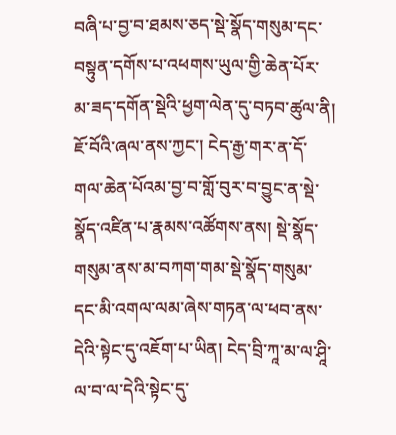བཞི་པ་བྱ་བ་ཐམས་ཅད་སྡེ་སྣོད་གསུམ་དང་བསྟུན་དགོས་པ་འཕགས་ཡུལ་གྱི་ཆེན་པོར་མ་ཟད་དགོན་སྡེའི་ཕྱག་ལེན་དུ་བཏབ་ཚུལ་ནི། ཇོ་བོའི་ཞལ་ནས་ཀྱང་། ངེད་རྒྱ་གར་ན་དོ་གལ་ཆེན་པོའམ་བྱ་བ་གློ་བུར་བ་བྱུང་ན་སྡེ་སྣོད་འཛིན་པ་རྣམས་འཚོགས་ནས། སྡེ་སྣོད་གསུམ་ནས་མ་བཀག་གམ་སྡེ་སྣོད་གསུམ་དང་མི་འགལ་ལམ་ཞེས་གཏན་ལ་ཕབ་ནས་དེའི་སྟེང་དུ་འཇོག་པ་ཡིན། ངེད་བྲི་ཀཱ་མ་ལ་ཤཱི་ལ་བ་ལ་དེའི་སྟེང་དུ་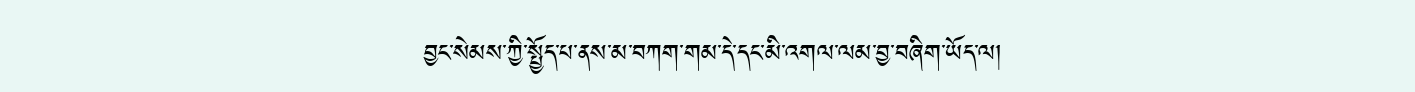བྱང་སེམས་ཀྱི་སྤྱོད་པ་ནས་མ་བཀག་གམ་དེ་དང་མི་འགལ་ལམ་བྱ་བཞིག་ཡོད་ལ།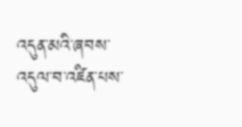འདུན་མའི་ཞབས་འདུལ་བ་འཛིན་པས་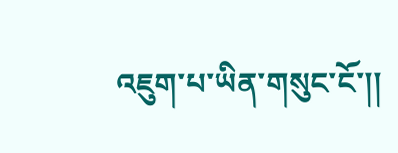འཇུག་པ་ཡིན་གསུང་ངོ་།།